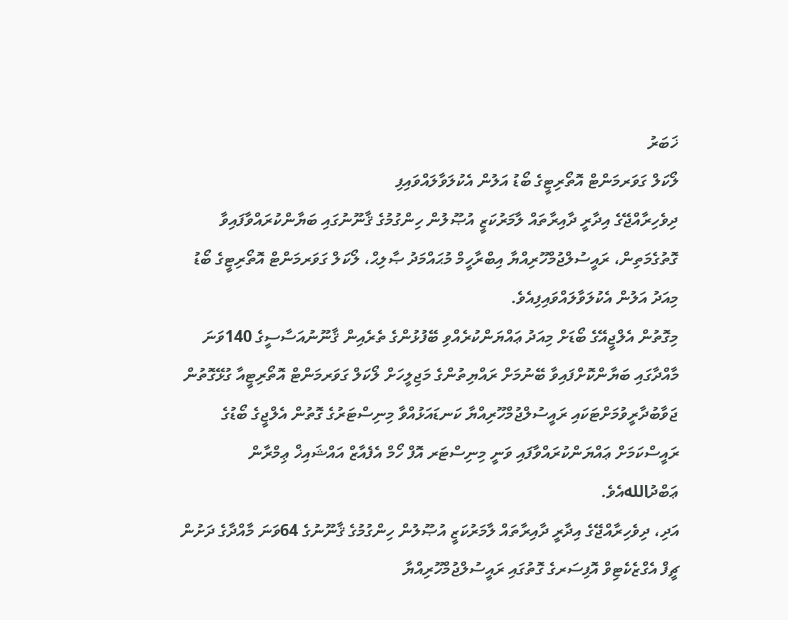ޚަބަރު
ލޯކަލް ގަވަރމަންޓް އޮތޯރިޓީގެ ބޯޑު އަލުން އެކުލަވާލައްވައިފި
ދިވެހިރާއްޖޭގެ އިދާރީ ދާއިރާތައް ލާމަރުކަޒީ އުޞޫލުން ހިންގުމުގެ ޤާނޫނުގައި ބަޔާންކުރައްވާފައިވާ ގޮތުގެމަތިން، ރައީސުލްޖުމްހޫރިއްޔާ އިބްރާހީމް މުޙައްމަދު ޞާލިޙް، ލޯކަލް ގަވަރމަންޓް އޮތޯރިޓީގެ ބޯޑު މިއަދު އަލުން އެކުލަވާލައްވައިފިއެވެ.
މިގޮތުން އެލްޖީއޭގެ ބޯޑަށް މިއަދު ޢައްޔަންކުރެއްވި ބޭފުޅުންގެ ތެރެއިން ޤާނޫނުއަސާސީގެ 140ވަނަ މާއްދާގައި ބަޔާންކޮށްފައިވާ ބޭނުމަށް ރައްޔިތުންގެ މަޖިލީހަށް ލޯކަލް ގަވަރމަންޓް އޮތޯރިޓީއާ ގުޅޭގޮތުން ޖަވާބުދާރީވުމަށްޓަކައި ރައީސުލްޖުމްހޫރިއްޔާ ކަނޑައަޅުއްވާ މިނިސްޓަރުގެ ގޮތުން އެލްޖީގެ ބޯޑުގެ ރައީސްކަމަށް ޢައްޔަންކުރައްވާފައި ވަނީ މިނިސްޓަރ އޮފް ހޯމް އެފެއާޒް އައްޝައިޚް ޢިމްރާން ޢަބްދުاللهއެވެ.
އަދި، ދިވެހިރާއްޖޭގެ އިދާރީ ދާއިރާތައް ލާމަރުކަޒީ އުޞޫލުން ހިންގުމުގެ ޤާނޫނުގެ 64ވަނަ މާއްދާގެ ދަށުން ޗީފް އެގްޒެކެޓިވް އޮފިސަރގެ ގޮތުގައި ރައީސުލްޖުމްހޫރިއްޔާ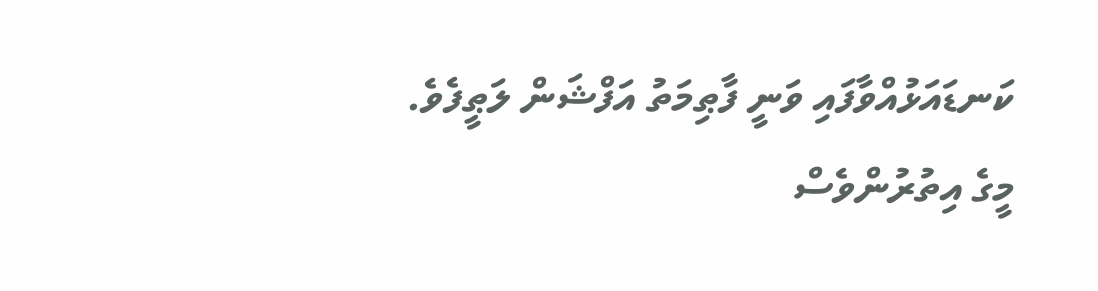ކަނޑައަޅުއްވާފައި ވަނީ ފާޠިމަތު އަފްޝަން ލަޠީފެވެ.
މީގެ އިތުރުންވެސް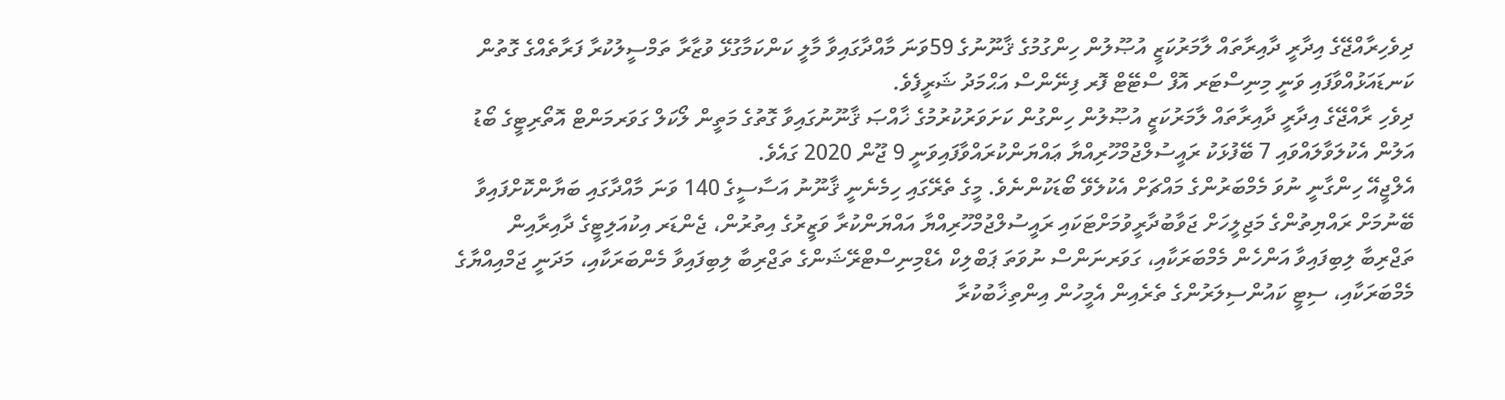ދިވެހިރާއްޖޭގެ އިދާރީ ދާއިރާތައް ލާމަރުކަޒީ އުޞޫލުން ހިންގުމުގެ ޤާނޫނުގެ 59ވަނަ މާއްދާގައިވާ މާލީ ކަންކަމާގުޅޭ ވުޒާރާ ތަމްސީލުކުރާ ފަރާތެއްގެ ގޮތުން ކަނޑައަޅުއްވާފައި ވަނީ މިނިސްޓަރ އޮފް ސްޓޭޓް ފޮރ ފިނޭންސް އަޙްމަދު ޝަރީފެވެ.
ދިވެހި ރާއްޖޭގެ އިދާރީ ދާއިރާތައް ލާމަރުކަޒީ އުޞޫލުން ހިންގުން ކަށަވަރުކުރުމުގެ ޚާއްޞަ ޤާނޫނުގައިވާ ގޮތުގެ މަތީން ލޯކަލް ގަވަރމަންޓް އޮތޯރިޓީގެ ބޯޑު އަލުން އެކުލަވާލައްވައި 7 ބޭފުޅަކު ރައީސުލްޖުމްހޫރިއްޔާ ޢައްޔަންކުރައްވާފައިވަނީ 9 ޖޫން 2020 ގައެވެ.
އެލްޖީއޭ ހިންގާނީ ނުވަ މެމްބަރުންގެ މައްޗަށް އެކުލެވޭ ބޯޑަކުންނެވެ. މީގެ ތެރޭގައި ހިމެނެނީ ޤާނޫނު އަސާސީގެ 140 ވަނަ މާއްދާގައި ބަޔާންކޮށްފައިވާ ބޭނުމަށް ރައްޔިތުންގެ މަޖިލީހަށް ޖަވާބުދާރީވުމަށްޓަކައި ރައީސުލްޖުމްހޫރިއްޔާ އައްޔަންކުރާ ވަޒީރުގެ އިތުރުން، ޖެންޑަރ އިކުއަލިޓީގެ ދާއިރާއިން ތަޖްރިބާ ލިބިފައިވާ އަންހެން މެމްބަރަކާއި، ގަވަރނަންސް ނުވަތަ ޕަބްލިކް އެޑްމިނިސްޓްރޭޝަންގެ ތަޖްރިބާ ލިބިފައިވާ މެންބަރަކާއި، މަދަނީ ޖަމްއިއްޔާގެ މެމްބަރަކާއި، ސިޓީ ކައުންސިލަރުންގެ ތެރެއިން އެމީހުން އިންތިޚާބުކުރާ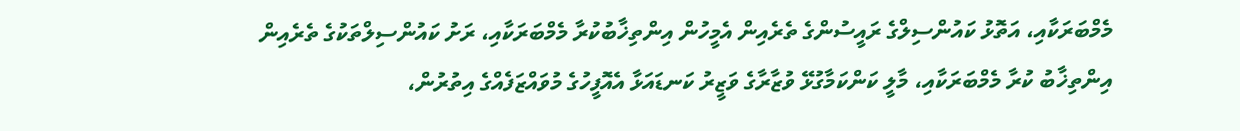މެމްބަރަކާއި، އަތޮޅު ކައުންސިލްގެ ރައީސުންގެ ތެރެއިން އެމީހުން އިންތިޚާބުކުރާ މެމްބަރަކާއި، ރަށު ކައުންސިލްތަކުގެ ތެރެއިން އިންތިޚާބު ކުރާ މެމްބަރަކާއި، މާލީ ކަންކަމާގުޅޭ ވުޒާރާގެ ވަޒީރު ކަނޑައަޅާ އެއޮފީހުގެ މުވައްޒަފެއްގެ އިތުރުން،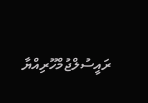ރައީސުލްޖުމްހޫރިއްޔާ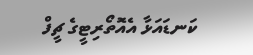ކަނޑައަޅާ އެއޮތޯރިޓީގެ ޗީފް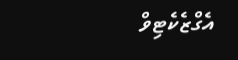އެގްޒެކެޓިވް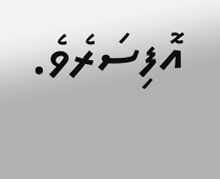އޮފިސަރެވެ.